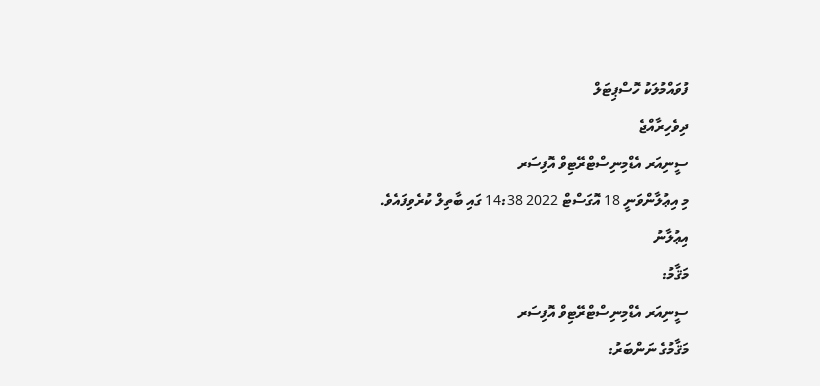ފުވައްމުލަކު ހޮސްޕިޓަލް
ދިވެހިރާއްޖެ
ސީނިއަރ އެޑްމިނިސްޓްރޭޓިވް އޮފިސަރ
މި އިޢުލާންވަނީ 18 އޮގަސްޓް 2022 14:38 ގައި ބާތިލް ކުރެވިފައެވެ.
އިޢުލާނު
މަޤާމު:
ސީނިއަރ އެޑްމިނިސްޓްރޭޓިވް އޮފިސަރ
މަޤާމުގެ ނަންބަރު: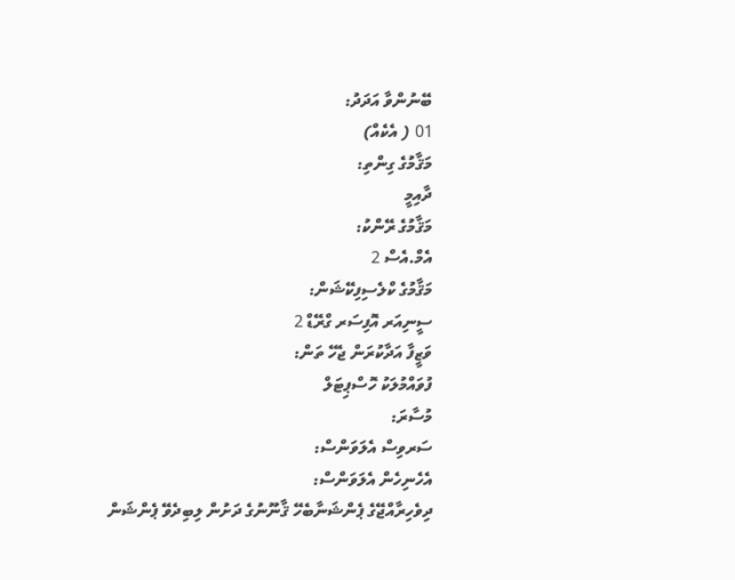ބޭނުންވާ އަދަދު:
01 ( އެކެއް)
މަޤާމުގެ ގިންތި:
ދާއިމީ
މަޤާމުގެ ރޭންކު:
އެމް.އެސް 2
މަޤާމުގެ ކްލެސިފިކޭޝަން:
ސީނިއަރ އޮފިސަރ ގްރޭޑް 2
ވަޒީފާ އަދާކުރަން ޖެހޭ ތަން:
ފުވައްމުލަކު ހޮސްޕިޓަލް
މުސާރަ:
ސަރވިސް އެލަވަންސް:
އެހެނިހެން އެލަވަންސް:
ދިވެހިރާއްޖޭގެ ޕެންޝަނާބެހޭ ޤާނޫނުގެ ދަށުން ލިބިދެވޭ ޕެންޝަން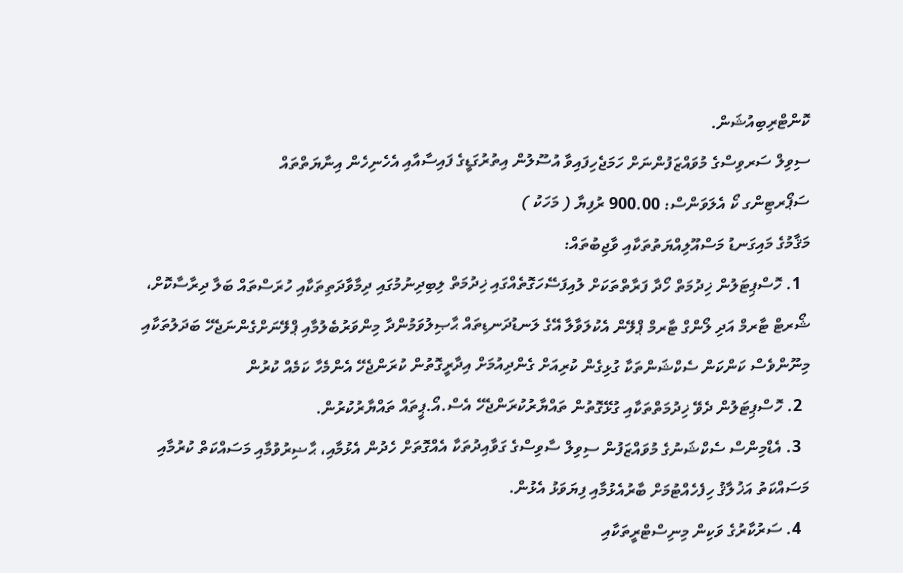ކޮންޓްރިބިއުޝަން.
ސިވިލް ސަރވިސްގެ މުވައްޒަފުންނަށް ހަމަޖެހިފައިވާ އުސޫލުން އިތުރުގަޑީގެ ފައިސާއާއި އެހެނިހެން އިނާޔަތްތައް
ސަޕޯރޓިންގ ކޯ އެލަވަންސް: 900.00 ރުފިޔާ ( މަހަކު )
މަޤާމުގެ މައިގަނޑު މަސްއޫލިއްޔަތުތަކާއި ވާޖިބުތައް:
  1. ހޮސްޕިޓަލުން ޚިދުމަތް ހޯދާ ފަރާތްތަކަށް ލުއިފަސޭހަގޮތެއްގައި ޚިދުމަތް ލިބިދިނުމުގައި ދިމާވާދަތިތަކާއި ހުރަސްތައް ބަލާ ދިރާސާކޮށް، ޝޯރޓް ޓާރމް އަދި ލޯންގް ޓާރމް ޕްލޭން އެކުލަވާލާ އޭގެ ލަނޑުދަނޑިތައް ޙާޞިލުވަމުންދާ މިންވަރުބެލުމާއި ޕްލޭނަށްގެންނަޖެހޭ ބަދަލުތަކާއި މިނޫންވެސް ކަންކަން ސެކްޝަންތަކާ ގުޅިގެން ކުރިއަށް ގެންދިއުމަށް އިދާރީގޮތުން ކުރަންޖެހޭ އެންމެހާ ކަމެއް ކުރުން
  2. ހޮސްޕިޓަލުން ދެވޭ ޚިދުމަތްތަކާއި ގުޅޭގޮތުން ތައްޔާރުކުރަންޖެހޭ އެސް.އޯ.ޕީތައް ތައްޔާރުކުރުން.
  3. އެޑްމިންސް ސެކްޝަނުގެ މުވައްޒަފުން ސިވިލް ސާވިސްގެ ގަވާއިދުތަކާ އެއްގޮތަށް ހެދުން އެޅުމާއި، ޙާޟިރުވުމާއި މަސައްކަތް ކުރުމާއި މަސައްކަތު އަޚުލާޤު ހިފެހެއްޓުމަށް ބާރުއެޅުމާއި ފިޔަވަޅު އެޅުން.
  4. ސަރުކާރުގެ ވަކިން މިނިސްޓްރީތަކާއި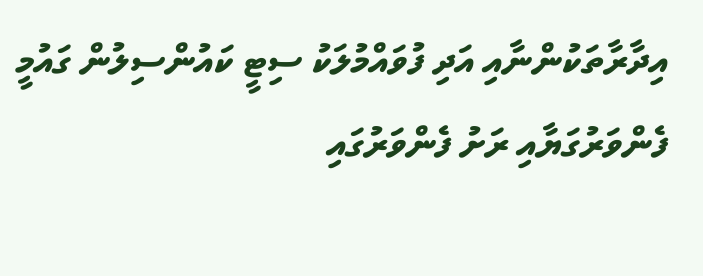އިދާރާތަކުންނާއި އަދި ފުވައްމުލަކު ސިޓީ ކައުންސިލުން ގައުމީ ފެންވަރުގަޔާއި ރަށު ފެންވަރުގައި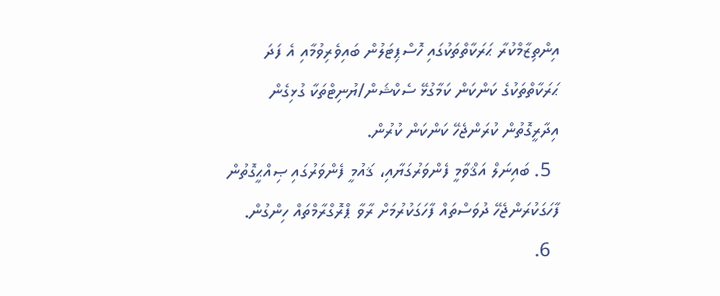އިންތިޒާމްކުރާ ޙަރަކާތްތަކުގައި ހޮސްޕިޓަލުން ބައިވެރިވުމާއި އެ ފަދަ ޙަރަކާތްތަކުގެ ކަންކަން ކަމާގުޅޭ ސެކްޝަން/ޔުނިޓްތަކާ ގުޅިގެން އިދާރީގޮތުން ކުރަންޖެހޭ ކަންކަން ކުރުން.
  5. ބައިނަލް އަޤްވާމީ ފެންވަރުގަޔާއި، ޤައުމީ ފެންވަރުގައި ޞިއްޙީގޮތުން ފާހަގަކުރަންޖެހޭ ދުވަސްތައް ފާހަގަކުރުމަށް ރާވާ ޕްރޮގްރާމްތައް ހިންގުން.
  6.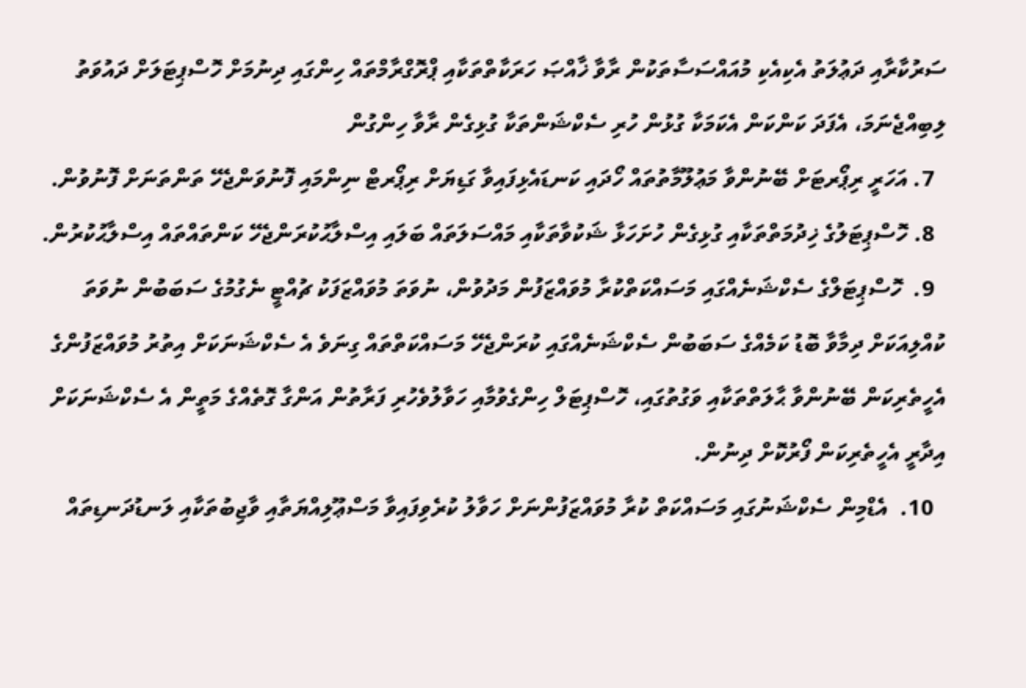ސަރުކާރާއި ދަޢުލަތު އެކިއެކި މުއައްސަސާތަކުން ރާވާ ޚާއްޞަ ހަރަކާތްތަކާއި ޕްރޮގްރާމްތައް ހިންގައި ދިނުމަށް ހޮސްޕިޓަލަށް ދައުވަތު ލިބިއްޖެނަމަ، އެފަދަ ކަންކަން އެކަމަކާ ގުޅުން ހުރި ސެކްޝަންތަކާ ގުޅިގެން ރާވާ ހިންގުން
  7. އަހަރީ ރިޕޯރޓަށް ބޭނުންވާ މަޢުލޫމާތުތައް ހޯދައި ކަނޑައެޅިފައިވާ ގަޑިޔަށް ރިޕޯރޓް ނިންމައި ފޮނުވަންޖެހޭ ތަންތަނަށް ފޮނުވުން.
  8. ހޮސްޕިޓަލުގެ ޚިދުމަތްތަކާއި ގުޅިގެން ހުށަހަޅާ ޝަކުވާތަކާއި މައްސަލަތައް ބަލައި އިސްލާޙުކުރަންޖެހޭ ކަންތައްތައް އިސްލާޙުކުރުން.
  9.  ހޮސްޕިޓަލްގެ ސެކްޝަނެއްގައި މަސައްކަތްކުރާ މުވައްޒަފުން މަދުވުން، ނުވަތަ މުވައްޒަފަކު ޗުއްޓީ ނެގުމުގެ ސަބަބުން ނުވަތަ ކުއްލިއަކަށް ދިމާވާ ބޮޑު ކަމެއްގެ ސަބަބުން ސެކްޝަނެއްގައި ކުރަންޖެހޭ މަސައްކަތްތައް ގިނަވެ އެ ސެކްޝަނަކަށް އިތުރު މުވައްޒަފުންގެ އެހީތެރިކަން ބޭނުންވާ ޙާލަތްތަކާއި ވަގުތުގައި، ހޮސްޕިޓަލް ހިންގެވުމާއި ހަވާލުވެހުރި ފަރާތުން އަންގާ ގޮތެއްގެ މަތީން އެ ސެކްޝަނަކަށް އިދާރީ އެހީތެރިކަން ފޯރުކޮށް ދިނުން.
  10.  އެޑްމިން ސެކްޝަނުގައި މަސައްކަތް ކުރާ މުވައްޒަފުންނަށް ހަވާލު ކުރެވިފައިވާ މަސްޢޫލިއްޔަތާއި ވާޖިބުތަކާއި ލަނޑުދަނޑިތައް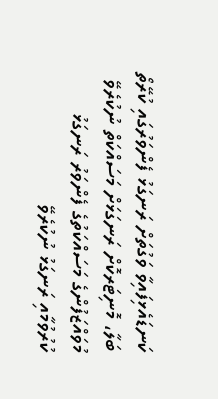ކަނޑައެޅިފައިވާ ވަގުތަށް ރަނގަޅު ފެންވަރުގައި ކުރޭތޯ ބަލާ، މޮނިޓަރކޮށް ރަނގަޅަށް މަސައްކަތް ނުކުރެވޭ މުވައްޒަފުންގެ މަސައްކަތުގެ ފެންވަރު ރަނގަޅު ކުރުވުމާއި ރަނގަޅު ނުކުރެވޭ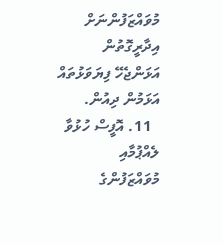މުވައްޒަފުންނަށް އިދާރީގޮތުން އަޅަންޖެހޭ ފިޔަވަޅުތައް އަޅަމުން ދިއުން.
  11. އޮފީސް ހުޅުވާ ލެއްޕުމާއި މުވައްޒަފުންގެ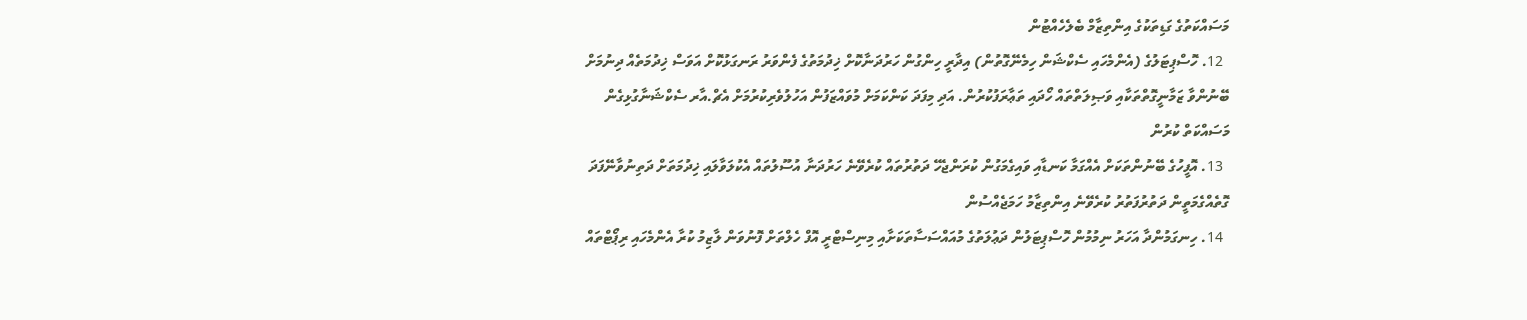މަސައްކަތުގެ ގަޑިތަކުގެ އިންތިޒާމް ބެލެހެއްޓުން
  12. ހޮސްޕިޓަލުގެ (އެންމެހައި ސެކްޝަން ހިމެނޭގޮތުން) އިދާރީ ހިންގުން ހަރުދަނާކޮށް ޚިދުމަތުގެ ފެންވަރު ރަނގަޅުކޮށް އަވަސް ޚިދުމަތެއް ދިނުމަށް ބޭނުންވާ ޒަމާނީގޮތްތަކާއި ވަޞިލަތްތައް ހޯދައި ތަޢާރަފުކުރުން. އަދި މިފަދަ ކަންކަމަށް މުވައްޒަފުން އަހުލުވެރިކުރުމަށް އެޗް.އާރ ސެކްޝަނާގުޅިގެން މަސައްކަތް ކުރުން
  13. އޮފީހުގެ ބޭނުންތަކަށް އެއްގަމާ ކަނޑާއި ވައިގެމަގުން ކުރަންޖެހޭ ދަތުރުތައް ކުރެވޭނެ ހަރުދަނާ އުސޫލުތައް އެކުލަވާލައި ޚިދުމަތަށް ދަތިނުވާނޭފަދަ ގޮތެއްގެމަތީން ދަތުރުފަތުރު ކުރެވޭނެ އިންތިޒާމު ހަމަޖެއްސުން
  14. ހިނގަމުންދާ އަހަރު ނިމުމުން ހޮސްޕިޓަލުން ދަޢުލަތުގެ މުއައްސަސާތަކަށާއި މިނިސްޓްރީ އޮފް ހެލްތަށް ފޮނުވަން ލާޒިމު ކުރާ އެންމެހައި ރިޕޯޓްތައް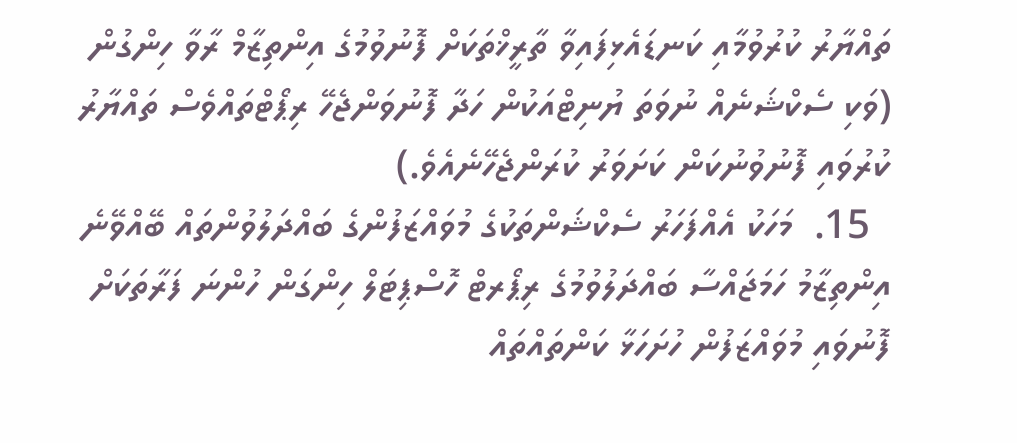ތައްޔާރު ކުރުވުމާއި ކަނޑައެޅިފައިވާ ތާރީޚްތަކަށް ފޮނުވުމުގެ އިންތިޒާމް ރާވާ ހިންގުން (ވަކި ސެކްޝަނެއް ނުވަތަ ޔުނިޓްއަކުން ހަދާ ފޮނުވަންޖެހޭ ރިޕޯޓްތައްވެސް ތައްޔާރު ކުރުވައި ފޮނުވުނުކަން ކަށަވަރު ކުރަންޖެހޭނެއެވެ.)
  15.  މަހަކު އެއްފަހަރު ސެކްޝަންތަކުގެ މުވައްޒަފުންގެ ބައްދަލުވުންތައް ބޭއްވޭނެ އިންތިޒާމު ހަމަޖައްސާ ބައްދަލުވުމުގެ ރިޕޯރޓް ހޮސްޕިޓަލް ހިންގަން ހުންނަ ފަރާތަކަށް ފޮނުވައި މުވައްޒަފުން ހުށަހަޅާ ކަންތައްތައް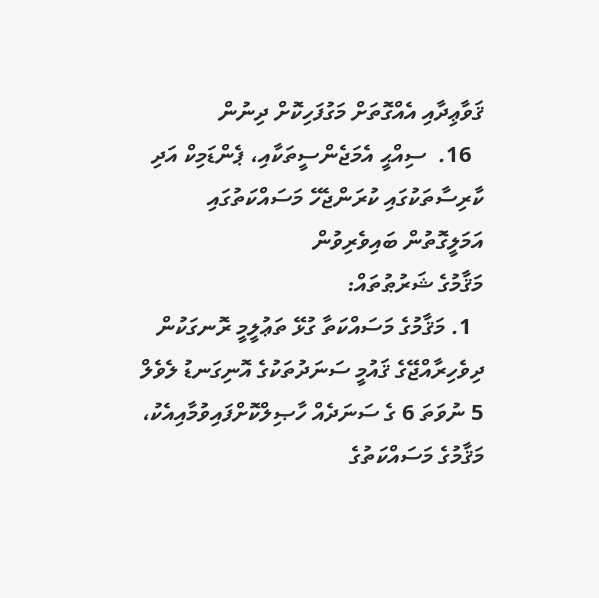ޤަވާޢިދާއި އެއްގޮތަށް މަގުފަހިކޮށް ދިނުން
  16.  ސިއްޙީ އެމަޖެންސީތަކާއި، ޕެންޑަމިކް އަދި ކާރިސާތަކުގައި ކުރަންޖެހޭ މަސައްކަތުގައި އަމަލީގޮތުން ބައިވެރިވުން
މަޤާމުގެ ޝަރުޠުތައް:
  1. މަޤާމުގެ މަސައްކަތާ ގުޅޭ ތަޢުލީމީ ރޮނގަކުން ދިވެހިރާއްޖޭގެ ޤައުމީ ސަނަދުތަކުގެ އޮނިގަނޑު ލެވެލް 5 ނުވަތަ 6 ގެ ސަނަދެއް ހާޞިލްކޮށްފައިވުމާއިއެކު، މަޤާމުގެ މަސައްކަތުގެ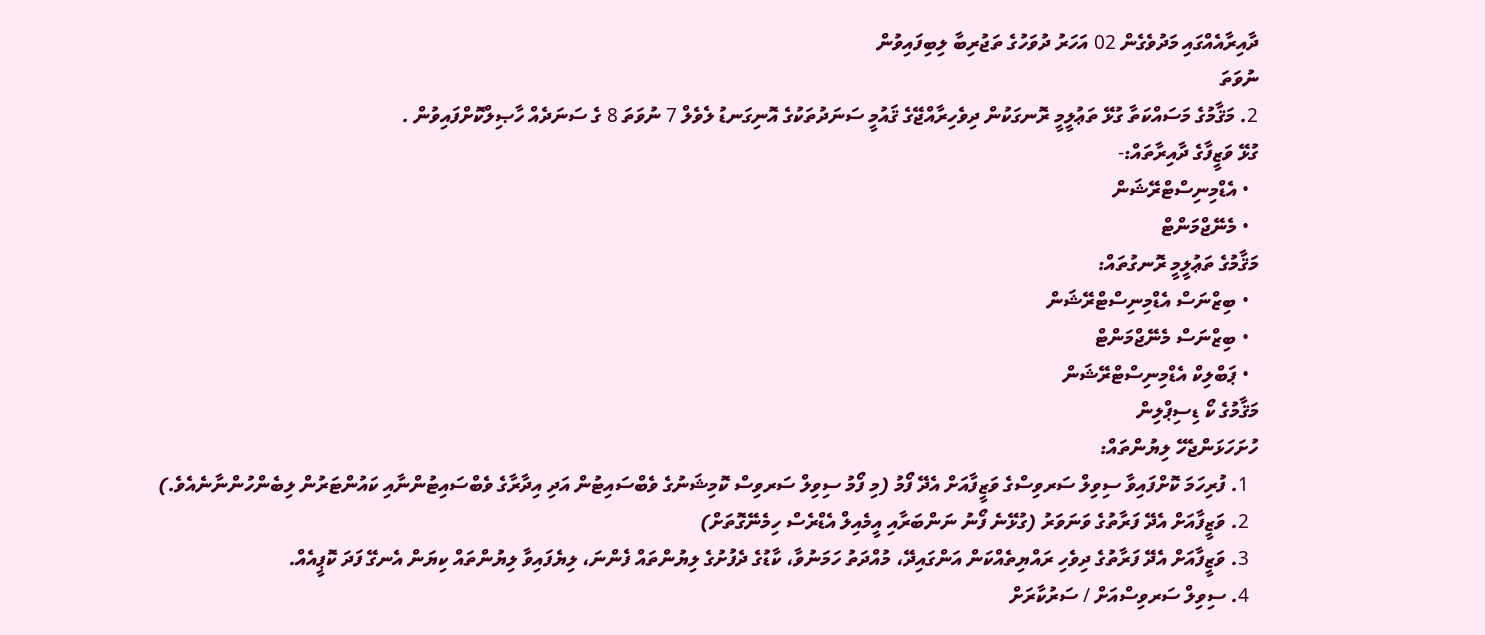ދާއިރާއެއްގައި މަދުވެގެން 02 އަހަރު ދުވަހުގެ ތަޖުރިބާ ލިބިފައިވުން
ނުވަތަ
2. މަޤާމުގެ މަސައްކަތާ ގުޅޭ ތަޢުލީމީ ރޮނގަކުން ދިވެހިރާއްޖޭގެ ޤައުމީ ސަނަދުތަކުގެ އޮނިގަނޑު ލެވެލް 7 ނުވަތަ 8 ގެ ސަނަދެއް ހާޞިލްކޮށްފައިވުން .
ގުޅޭ ވަޒީފާގެ ދާއިރާތައް:-
  • އެޑްމިނިސްޓްރޭޝަން
  • މެނޭޖްމަންޓް
މަޤާމުގެ ތަޢުލީމީ ރޮނގުތައް:
  • ބިޒްނަސް އެޑްމިނިސްޓްރޭޝަން
  • ބިޒްނަސް މެނޭޖްމަންޓް
  • ޕަބްލިކް އެޑްމިނިސްޓްރޭޝަން
މަޤާމުގެ ކޯ ޑިސިޕްލިން
ހުށަހަޅަންޖެހޭ ލިޔުންތައް:
  1. ފުރިހަމަ ކޮށްފައިވާ ސިވިލް ސަރވިސްގެ ވަޒީފާއަށް އެދޭ ފޯމު (މި ފޯމު ސިވިލް ސަރވިސް ކޮމިޝަނުގެ ވެބްސައިޓުން އަދި އިދާރާގެ ވެބްސައިޓުންނާއި ކައުންޓަރުން ލިބެންހުންނާނެއެވެ.)
  2. ވަޒީފާއަށް އެދޭ ފަރާތުގެ ވަނަވަރު (ގުޅޭނެ ފޯނު ނަންބަރާއި އީމެއިލް އެޑްރެސް ހިމެނޭގޮތަށް)
  3. ވަޒީފާއަށް އެދޭ ފަރާތުގެ ދިވެހި ރައްޔިތެއްކަން އަންގައިދޭ، މުއްދަތު ހަމަނުވާ، ކާޑުގެ ދެފުށުގެ ލިޔުންތައް ފެންނަ، ލިޔެފައިވާ ލިޔުންތައް ކިޔަން އެނގޭ ފަދަ ކޮޕީއެއް.
  4. ސިވިލް ސަރވިސްއަށް / ސަރުކާރަށް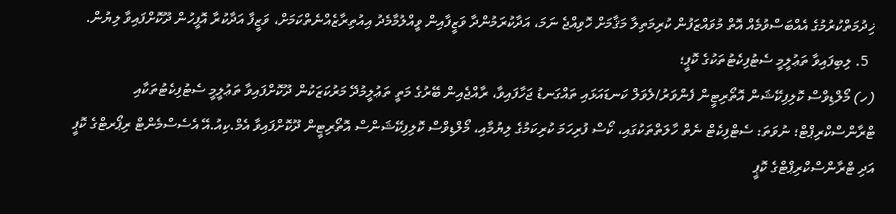ޚިދުމަތްކުރުމުގެ އެއްބަސްވުމެއް އޮތް މުވައްޒަފުން ކުރިމަތިލާ މަޤާމަށް ހޮވިއްޖެ ނަމަ، އަދާކުރަމުންދާ ވަޒީފާއިން ވީއްލުމާމެދު އިއުތިރާޒެއްނެތްކަމަށް، ވަޒީފާ އަދާކުރާ އޮފީހުން ދޫކޮށްފައިވާ ލިޔުން.
  5. ލިބިފައިވާ ތަޢުލީމީ ސެޓުފިކެޓުތަކުގެ ކޮޕީ؛
(ހ) މޯލްޑިވްސް ކޮލިފިކޭޝަން އޮތޯރިޓީން ފެންވަރު/ލެވަލް ކަނޑައަޅައި ތައްގަނޑު ޖަހާފައިވާ، ރާއްޖެއިން ބޭރުގެ މަތީ ތަޢުލީމުދޭ މަރުކަޒަކުން ދޫކޮށްފައިވާ ތަޢުލީމީ ސެޓުފިކެޓުތަކާއި ޓްރާންސްކްރިޕްޓް؛ ނުވަތަ: ސެޓްފިކެޓް ނެތް ހާލަތްތަކުގައި، ކޯސް ފުރިހަމަ ކުރިކަމުގެ ލިޔުމާއި، މޯލްޑިވްސް ކޮލިފިކޭޝަންސް އޮތޯރިޓީން ދޫކޮށްފައިވާ އެމް.ކިއު.އޭ އެސެސްމެންޓް ރިޕޯރޓްގެ ކޮޕީ އަދި ޓްރާންސްކްރިޕްޓްގެ ކޮޕީ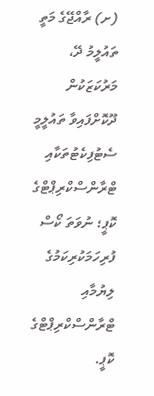(ށ) ރާއްޖޭގެ މަތީ ތައުލީމު ދޭ، މަރުކަޒަކުން ދޫކޮށްފައިވާ ތައުލީމީ ސެޓުފިކެޓުތަކާއި ޓްރާންސްކްރިޕްޓްގެ ކޮޕީ؛ ނުވަތަ ކޯސް ފުރިހަމަކުރިކަމުގެ ލިޔުމާއި ޓްރާންސްކްރިޕްޓްގެ ކޮޕީ.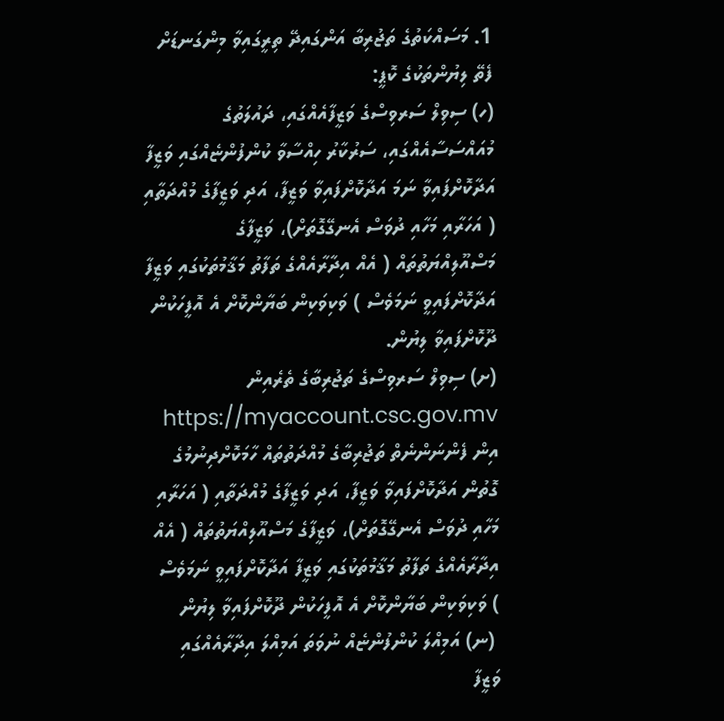1. މަސައްކަތުގެ ތަޖުރިބާ އަންގައިދޭ ތިރީގައިވާ މިންގަނޑަށް ފެތޭ ލިޔުންތަކުގެ ކޮޕީ:
(ހ) ސިވިލް ސަރވިސްގެ ވަޒީފާއެއްގައި، ދައުލަތުގެ މުއައްސަސާއެއްގައި، ސަރުކާރު ހިއްސާވާ ކުންފުންޏެއްގައި ވަޒީފާ އަދާކޮށްފައިވާ ނަމަ އަދާކޮށްފައިވާ ވަޒީފާ، އަދި ވަޒީފާގެ މުއްދަތާއި ( އަހަރާއި މަހާއި ދުވަސް އެނގޭގޮތަށް)، ވަޒީފާގެ މަސްއޫލިއްޔަތުތައް ( އެއް އިދާރާއެއްގެ ތަފާތު މަޤާމުތަކުގައި ވަޒީފާ އަދާކޮށްފައިވީ ނަމަވެސް ) ވަކިވަކިން ބަޔާންކޮށް އެ އޮފީހަކުން ދޫކޮށްފައިވާ ލިޔުން.
(ށ) ސިވިލް ސަރވިސްގެ ތަޖުރިބާގެ ތެރެއިން https://myaccount.csc.gov.mv އިން ފެންނަންނެތް ތަޖުރިބާގެ މުއްދަތުތައް ހާމަކޮށްދިނުމުގެ ގޮތުން އަދާކޮށްފައިވާ ވަޒީފާ، އަދި ވަޒީފާގެ މުއްދަތާއި ( އަހަރާއި މަހާއި ދުވަސް އެނގޭގޮތަށް)، ވަޒީފާގެ މަސްއޫލިއްޔަތުތައް ( އެއް އިދާރާއެއްގެ ތަފާތު މަޤާމުތަކުގައި ވަޒީފާ އަދާކޮށްފައިވީ ނަމަވެސް ) ވަކިވަކިން ބަޔާންކޮށް އެ އޮފީހަކުން ދޫކޮށްފައިވާ ލިޔުން
 (ނ) އަމިއްލަ ކުންފުންޏެއް ނުވަތަ އަމިއްލަ އިދާރާއެއްގައި ވަޒީފާ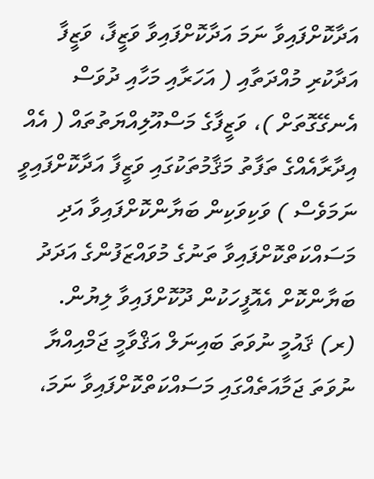އަދާކޮށްފައިވާ ނަމަ އަދާކޮށްފައިވާ ވަޒީފާ، ވަޒީފާ އަދާކުރި މުއްދަތާއި ( އަހަރާއި މަހާއި ދުވަސް އެނގޭގޮތަށް )، ވަޒީފާގެ މަސްއޫލިއްޔަތުތައް ( އެއް އިދާރާއެއްގެ ތަފާތު މަޤާމުތަކުގައި ވަޒީފާ އަދާކޮށްފައިވީ ނަމަވެސް ) ވަކިވަކިން ބަޔާންކޮށްފައިވާ އަދި މަސައްކަތްކޮށްފައިވާ ތަނުގެ މުވައްޒަފުންގެ އަދަދު ބަޔާންކޮށް އެއޮފީހަކުން ދޫކޮށްފައިވާ ލިޔުން.
(ރ) ޤައުމީ ނުވަތަ ބައިނަލް އަޤްވާމީ ޖަމްއިއްޔާ ނުވަތަ ޖަމާއަތެއްގައި މަސައްކަތްކޮށްފައިވާ ނަމަ،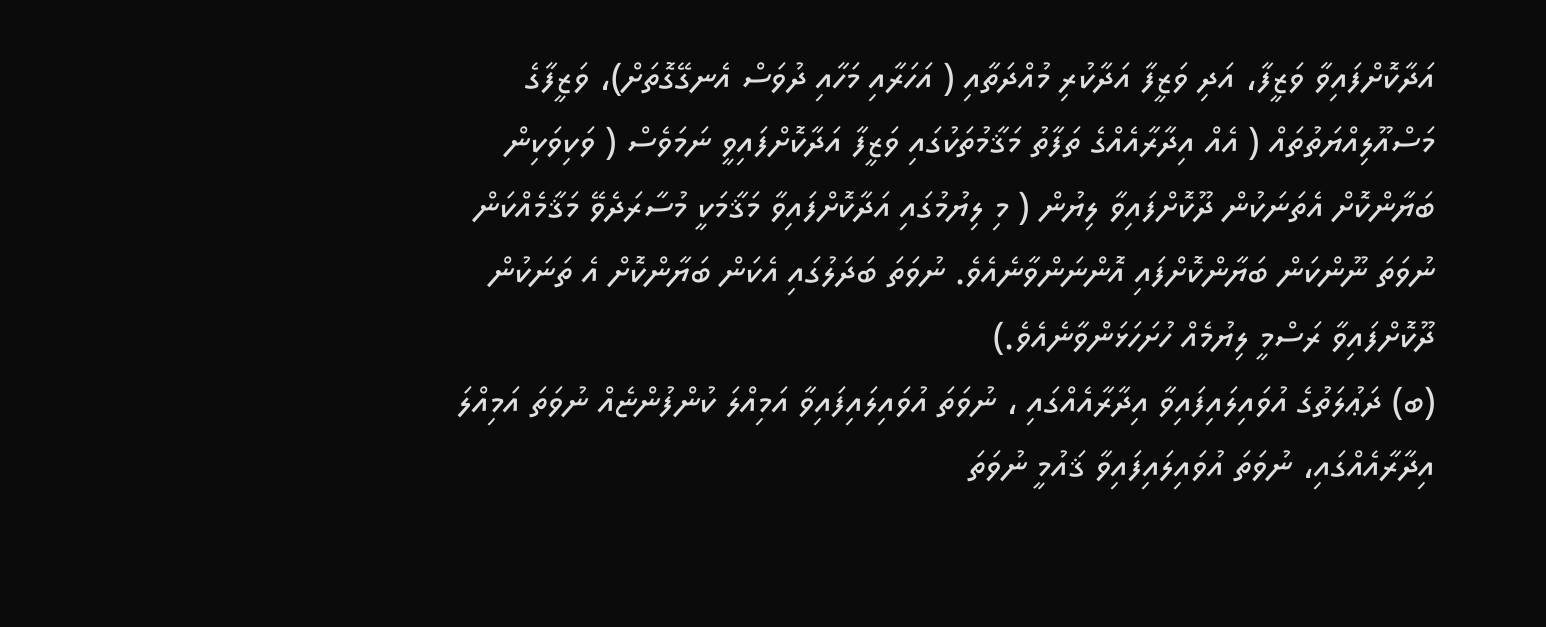އަދާކޮށްފައިވާ ވަޒީފާ، އަދި ވަޒީފާ އަދާކުރި މުއްދަތާއި ( އަހަރާއި މަހާއި ދުވަސް އެނގޭގޮތަށް)، ވަޒީފާގެ މަސްއޫލިއްޔަތުތައް ( އެއް އިދާރާއެއްގެ ތަފާތު މަޤާމުތަކުގައި ވަޒީފާ އަދާކޮށްފައިވީ ނަމަވެސް ( ވަކިވަކިން ބަޔާންކޮށް އެތަނަކުން ދޫކޮށްފައިވާ ލިޔުން ( މި ލިޔުމުގައި އަދާކޮށްފައިވާ މަޤާމަކީ މުސާރަދެވޭ މަޤާމެއްކަން ނުވަތަ ނޫންކަން ބަޔާންކޮށްފައި އޮންނަންވާނެއެވެ. ނުވަތަ ބަދަލުގައި އެކަން ބަޔާންކޮށް އެ ތަނަކުން ދޫކޮށްފައިވާ ރަސްމީ ލިޔުމެއް ހުށަހަޅަންވާނެއެވެ.)
(ބ) ދަޢުލަތުގެ އުވައިލައިފައިވާ އިދާރާއެއްގައި ، ނުވަތަ އުވައިލައިފައިވާ އަމިއްލަ ކުންފުންޏެއް ނުވަތަ އަމިއްލަ އިދާރާއެއްގައި، ނުވަތަ އުވައިލައިފައިވާ ޤައުމީ ނުވަތަ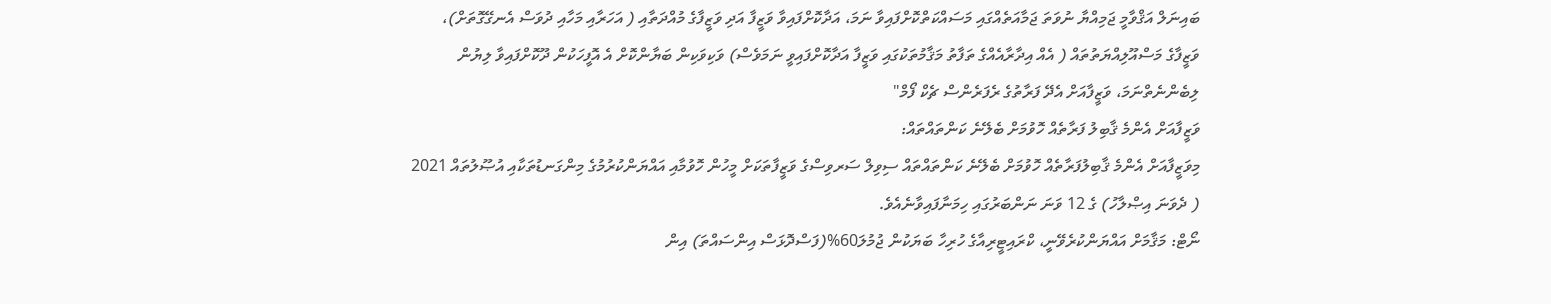ބައިނަލް އަޤްވާމީ ޖަމިއްޔާ ނުވަތަ ޖަމާއަތެއްގައި މަސައްކަތްކޮށްފައިވާ ނަމަ، އަދާކޮށްފައިވާ ވަޒީފާ އަދި ވަޒީފާގެ މުއްދަތާއި ( އަހަރާއި މަހާއި ދުވަސް އެނގޭގޮތަށް)، ވަޒީފާގެ މަސްއޫލިއްޔަތުތައް ( އެއް އިދާރާއެއްގެ ތަފާތު މަޤާމުތަކުގައި ވަޒީފާ އަދާކޮށްފައިވީ ނަމަވެސް) ވަކިވަކިން ބަޔާންކޮށް އެ އޮފީހަކުން ދޫކޮށްފައިވާ ލިޔުން ލިބެންނެތްނަމަ، ވަޒީފާއަށް އެދޭ ފަރާތުގެ ރެފަރެންސް ޗެކް ފޯމް"
ވަޒީފާއަށް އެންމެ ޤާބިލު ފަރާތެއް ހޮވުމަށް ބެލޭނެ ކަންތައްތައް:
މިވަޒީފާއަށް އެންމެ ޤާބިލުފަރާތެއް ހޮވުމަށް ބެލޭނެ ކަންތައްތައް ސިވިލް ސަރވިސްގެ ވަޒީފާތަކަށް މީހުން ހޮވުމާއި އައްޔަންކުރުމުގެ މިންގަނޑުތަކާއި އުޞޫލުތައް 2021 ( ދެވަނަ އިޞްލާހު) ގެ 12 ވަނަ ނަންބަރުގައި ހިމަނާފައިވާނެއެވެ.
ނޯޓް: މަޤާމަށް އައްޔަންކުރެވޭނީ، ކްރައިޓީރިއާގެ ހުރިހާ ބަޔަކުން ޖުމުލަ60%(ފަސްދޮޅަސް އިންސައްތަ) އިން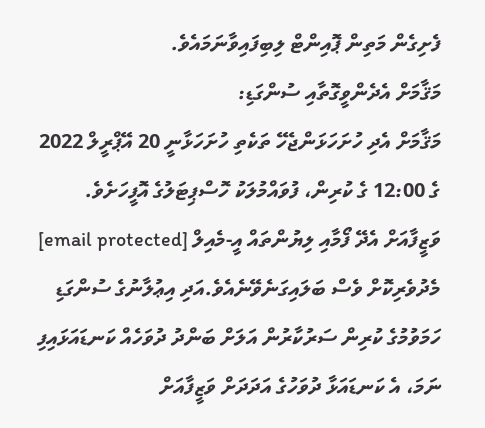ފެށިގެން މަތިން ޕޮއިންޓް ލިބިފައިވާނަމައެވެ.
މަޤާމަށް އެދެންވީގޮތާއި ސުންގަޑި:
މަޤާމަށް އެދި ހުށަހަޅަންޖެހޭ ތަކެތި ހުށަހަޅާނީ 20 އޭޕްރީލް 2022 ގެ 12:00 ގެ ކުރިން، ފުވައްމުލަކު ހޮސްޕިޓަލުގެ އޮފީހަށެވެ. ވަޒީފާއަށް އެދޭ ފޯމާއި ލިޔުންތައް އީ-މެއިލް [email protected] މެދުވެރިކޮށް ވެސް ބަލައިގަނެވޭނެއެވެ.އަދި އިޢުލާނުގެ ސުންގަޑި ހަމަވުމުގެ ކުރިން ސަރުކާރުން އަލަށް ބަންދު ދުވަހެއް ކަނޑައަޅައިފި ނަމަ، އެ ކަނޑައަޅާ ދުވަހުގެ އަދަދަށް ވަޒީފާއަށް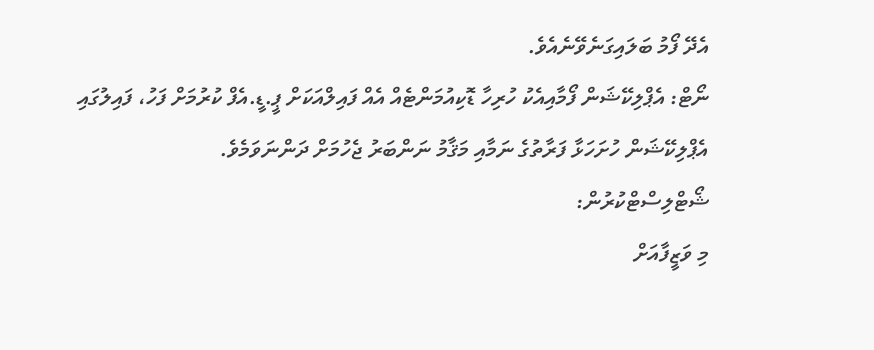އެދޭ ފޯމު ބަލައިގަނެވޭނެއެވެ.
ނޯޓް: އެޕްލިކޭޝަން ފޯމާއިއެކު ހުރިހާ ޑޮކިއުމަންޓެއް އެއް ފައިލްއަކަށް ޕީ.ޑީ.އެފް ކުރުމަށް ފަހު، ފައިލުގައި އެޕްލިކޭޝަން ހުށަހަޅާ ފަރާތުގެ ނަމާއި މަޤާމު ނަންބަރު ޖެހުމަށް ދަންނަވަމެވެ.
ޝޯޓްލިސްޓްކުރުން:
މި ވަޒީފާއަށް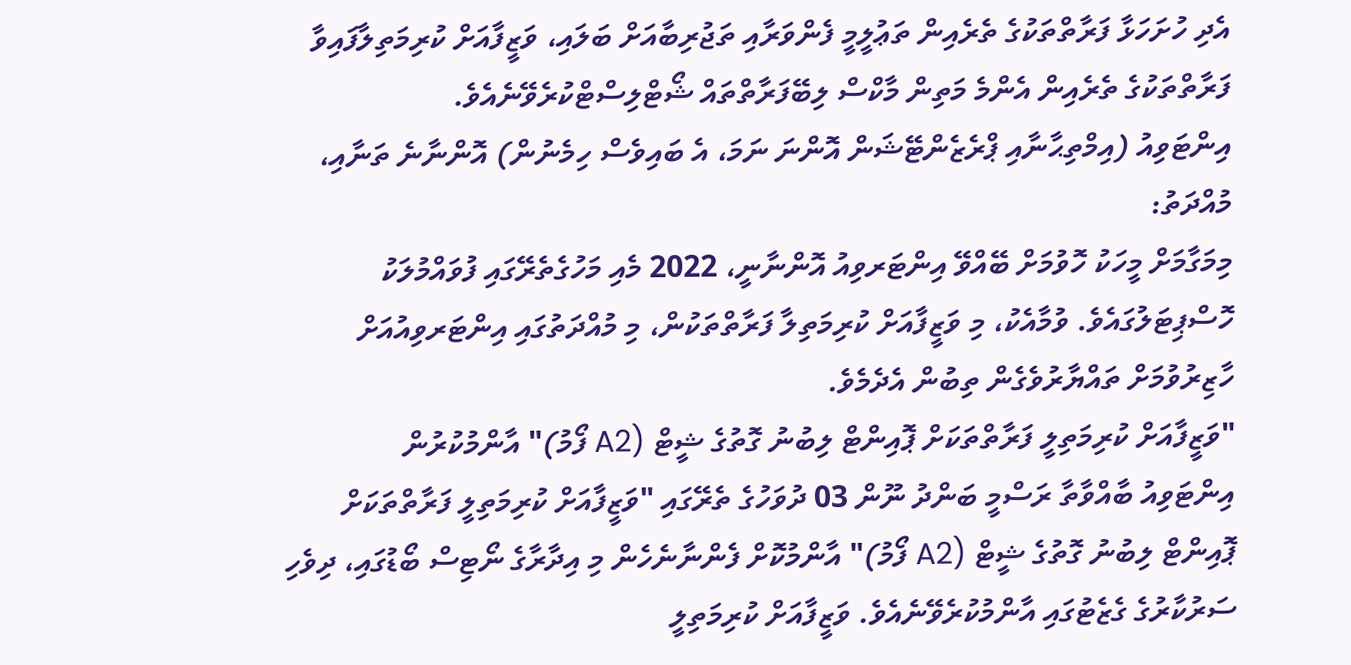އެދި ހުށަހަޅާ ފަރާތްތަކުގެ ތެރެއިން ތަޢުލީމީ ފެންވަރާއި ތަޖުރިބާއަށް ބަލައި، ވަޒީފާއަށް ކުރިމަތިލާފައިވާ ފަރާތްތަކުގެ ތެރެއިން އެންމެ މަތިން މާކްސް ލިބޭފަރާތްތައް ޝޯޓްލިސްޓްކުރެވޭނެއެވެ.
އިންޓަވިއު (އިމްތިޙާނާއި ޕްރެޒެންޓޭޝަން އޮންނަ ނަމަ، އެ ބައިވެސް ހިމެނުން) އޮންނާނެ ތަނާއި، މުއްދަތު:
މިމަގާމަށް މީހަކު ހޮވުމަށް ބޭއްވޭ އިންޓަރވިއު އޮންނާނީ، 2022 މެއި މަހުގެތެރޭގައި ފުވައްމުލަކު ހޮސްޕިޓަލުގައެވެ. ވުމާއެކު، މި ވަޒީފާއަށް ކުރިމަތިލާ ފަރާތްތަކުން، މި މުއްދަތުގައި އިންޓަރވިއުއަށް ހާޒިރުވުމަށް ތައްޔާރުވެގެން ތިބުން އެދެމެވެ.
"ވަޒީފާއަށް ކުރިމަތިލީ ފަރާތްތަކަށް ޕޮއިންޓް ލިބުނު ގޮތުގެ ޝީޓް (A2 ފޯމު)" އާންމުކުރުން
އިންޓަވިއު ބާއްވާތާ ރަސްމީ ބަންދު ނޫން 03 ދުވަހުގެ ތެރޭގައި "ވަޒީފާއަށް ކުރިމަތިލީ ފަރާތްތަކަށް ޕޮއިންޓް ލިބުނު ގޮތުގެ ޝީޓް (A2 ފޯމު)" އާންމުކޮށް ފެންނާނެހެން މި އިދާރާގެ ނޯޓިސް ބޯޑުގައި، ދިވެހި ސަރުކާރުގެ ގެޒެޓުގައި އާންމުކުރެވޭނެއެވެ. ވަޒީފާއަށް ކުރިމަތިލީ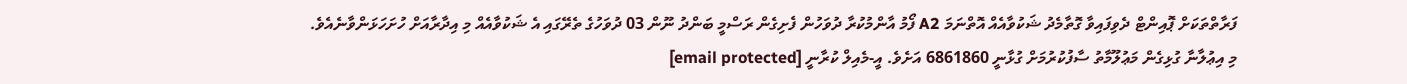ފަރާތްތަކަށް ޕޮއިންޓް ދެވިފައިވާ ގޮތާމެދު ޝަކުވާއެއް އޮތްނަމަ A2 ފޯމު އާންމުކުރާ ދުވަހުން ފެށިގެން ރަސްމީ ބަންދު ނޫން 03 ދުވަހުގެ ތެރޭގައި އެ ޝަކުވާއެއް މި އިދާރާއަށް ހުށަހަޅަންވާނެއެވެ.
މި އިޢުލާނާ ގުޅިގެން މަޢުލޫމާތު ސާފުކުރުމަށް ގުޅާނީ 6861860 އަށެވެ. އީ-މެއިލް ކުރާނީ [email protected]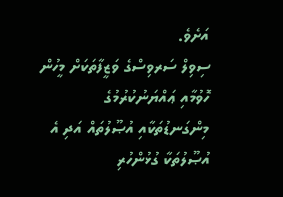އަށެވެ.
ސިވިލް ސަރވިސްގެ ވަޒީފާތަކަށް މީހުން ހޮވުމާއި ޢައްޔަނުކުރުމުގެ މިންގަނޑުތަކާއި އުޞޫލުތައް އަދި އެ އުޞޫލުތަކާ ގުޅުންހުރި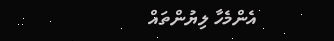އެންމެހާ ލިޔުންތައް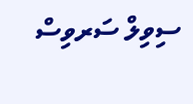ސިވިލް ސަރވިސް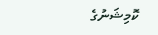ކޮމިޝަނުގެ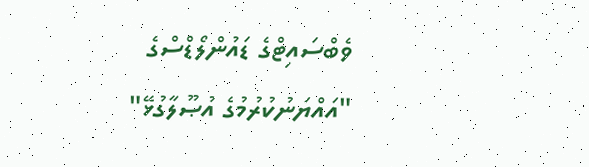ވެބްސައިޓްގެ ޑައުންލޯޑްސްގެ "އައްޔަނުކުރުމުގެ އުޞޫލާގުޅޭ"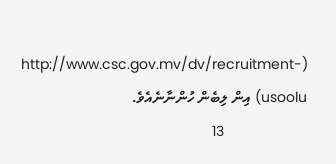(http://www.csc.gov.mv/dv/recruitment-usoolu) އިން ލިބެން ހުންނާނެއެވެ.
                     13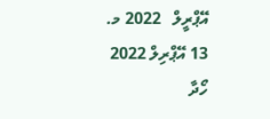އޭޕްރީލް   2022 މ.
13 އޭޕްރިލް 2022
ހޯދާ